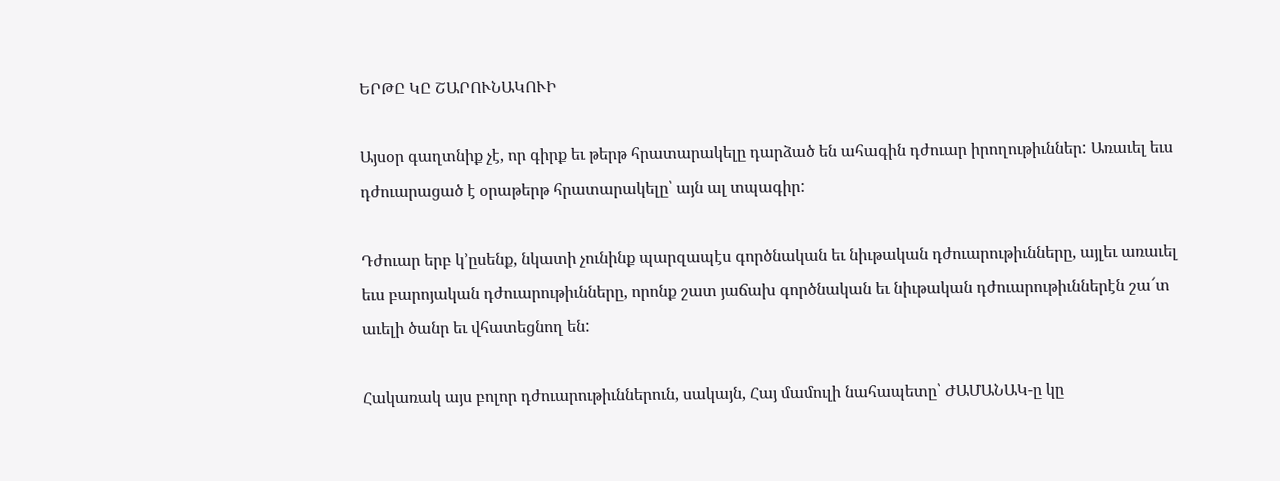ԵՐԹԸ ԿԸ ՇԱՐՈՒՆԱԿՈՒԻ

Այսօր գաղտնիք չէ, որ գիրք եւ թերթ հրատարակելը դարձած են ահագին դժուար իրողութիւններ: Առաւել եւս դժուարացած է օրաթերթ հրատարակելը՝ այն ալ տպագիր:

Դժուար երբ կ՚ըսենք, նկատի չունինք պարզապէս գործնական եւ նիւթական դժուարութիւնները, այլեւ առաւել եւս բարոյական դժուարութիւնները, որոնք շատ յաճախ գործնական եւ նիւթական դժուարութիւններէն շա՜տ աւելի ծանր եւ վհատեցնող են:

Հակառակ այս բոլոր դժուարութիւններուն, սակայն, Հայ մամուլի նահապետը՝ ԺԱՄԱՆԱԿ-ը կը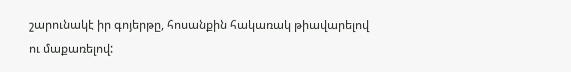շարունակէ իր գոյերթը, հոսանքին հակառակ թիավարելով ու մաքառելով: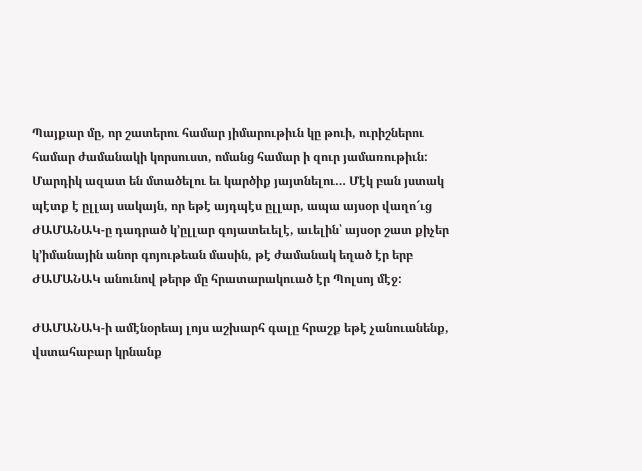Պայքար մը, որ շատերու համար յիմարութիւն կը թուի, ուրիշներու համար ժամանակի կորսուստ, ոմանց համար ի զուր յամառութիւն: Մարդիկ ազատ են մտածելու եւ կարծիք յայտնելու… Մէկ բան յստակ պէտք է ըլլայ սակայն, որ եթէ այդպէս ըլլար, ապա այսօր վաղո՜ւց ԺԱՄԱՆԱԿ-ը դադրած կ՚ըլլար գոյատեւելէ, աւելին՝ այսօր շատ քիչեր կ՚իմանային անոր գոյութեան մասին, թէ ժամանակ եղած էր երբ ԺԱՄԱՆԱԿ անունով թերթ մը հրատարակուած էր Պոլսոյ մէջ:

ԺԱՄԱՆԱԿ-ի ամէնօրեայ լոյս աշխարհ գալը հրաշք եթէ չանուանենք, վստահաբար կրնանք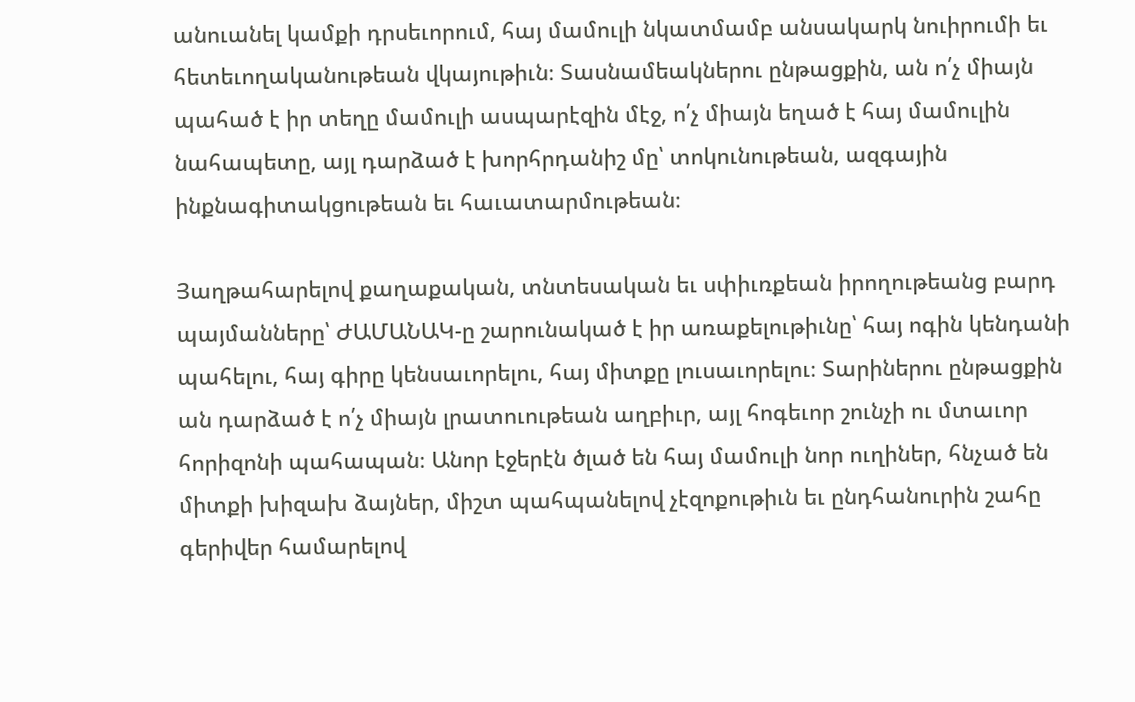անուանել կամքի դրսեւորում, հայ մամուլի նկատմամբ անսակարկ նուիրումի եւ հետեւողականութեան վկայութիւն։ Տասնամեակներու ընթացքին, ան ո՛չ միայն պահած է իր տեղը մամուլի ասպարէզին մէջ, ո՛չ միայն եղած է հայ մամուլին նահապետը, այլ դարձած է խորհրդանիշ մը՝ տոկունութեան, ազգային ինքնագիտակցութեան եւ հաւատարմութեան։

Յաղթահարելով քաղաքական, տնտեսական եւ սփիւռքեան իրողութեանց բարդ պայմանները՝ ԺԱՄԱՆԱԿ-ը շարունակած է իր առաքելութիւնը՝ հայ ոգին կենդանի պահելու, հայ գիրը կենսաւորելու, հայ միտքը լուսաւորելու։ Տարիներու ընթացքին ան դարձած է ո՛չ միայն լրատուութեան աղբիւր, այլ հոգեւոր շունչի ու մտաւոր հորիզոնի պահապան։ Անոր էջերէն ծլած են հայ մամուլի նոր ուղիներ, հնչած են միտքի խիզախ ձայներ, միշտ պահպանելով չէզոքութիւն եւ ընդհանուրին շահը գերիվեր համարելով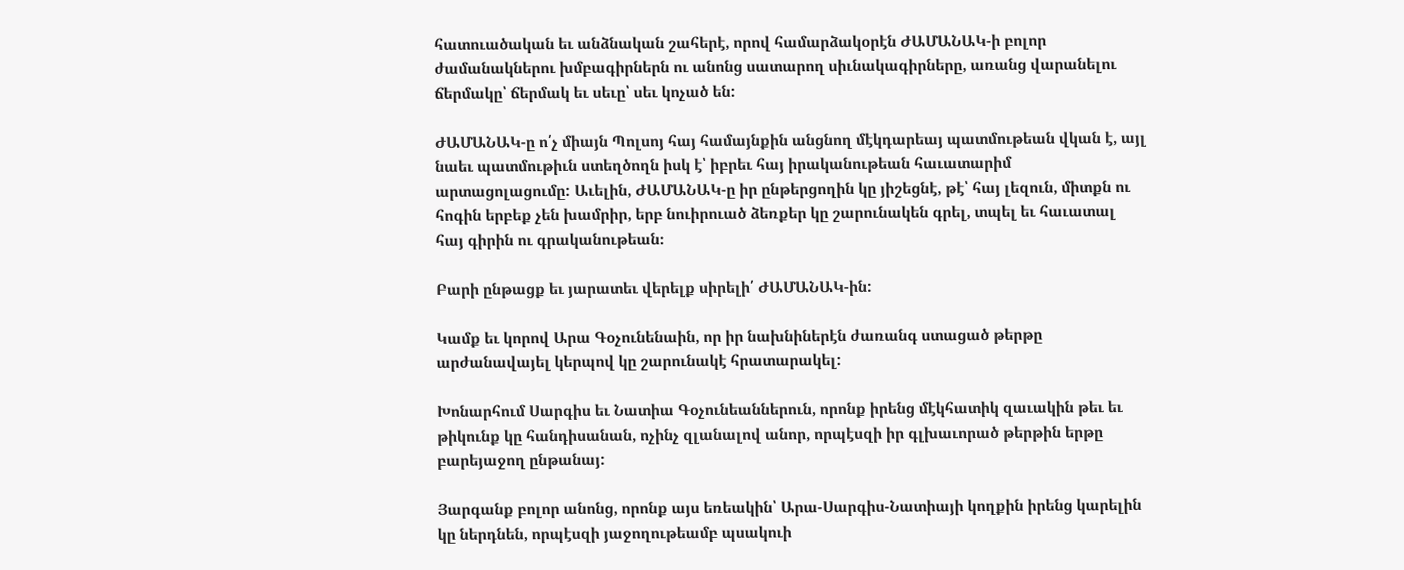հատուածական եւ անձնական շահերէ, որով համարձակօրէն ԺԱՄԱՆԱԿ-ի բոլոր ժամանակներու խմբագիրներն ու անոնց սատարող սիւնակագիրները, առանց վարանելու ճերմակը՝ ճերմակ եւ սեւը՝ սեւ կոչած են:

ԺԱՄԱՆԱԿ-ը ո՛չ միայն Պոլսոյ հայ համայնքին անցնող մէկդարեայ պատմութեան վկան է, այլ նաեւ պատմութիւն ստեղծողն իսկ է՝ իբրեւ հայ իրականութեան հաւատարիմ արտացոլացումը: Աւելին, ԺԱՄԱՆԱԿ-ը իր ընթերցողին կը յիշեցնէ, թէ՝ հայ լեզուն, միտքն ու հոգին երբեք չեն խամրիր, երբ նուիրուած ձեռքեր կը շարունակեն գրել, տպել եւ հաւատալ հայ գիրին ու գրականութեան։

Բարի ընթացք եւ յարատեւ վերելք սիրելի՛ ԺԱՄԱՆԱԿ-ին:

Կամք եւ կորով Արա Գօչունենաին, որ իր նախնիներէն ժառանգ ստացած թերթը արժանավայել կերպով կը շարունակէ հրատարակել:

Խոնարհում Սարգիս եւ Նատիա Գօչունեաններուն, որոնք իրենց մէկհատիկ զաւակին թեւ եւ թիկունք կը հանդիսանան, ոչինչ զլանալով անոր, որպէսզի իր գլխաւորած թերթին երթը բարեյաջող ընթանայ:

Յարգանք բոլոր անոնց, որոնք այս եռեակին՝ Արա-Սարգիս-Նատիայի կողքին իրենց կարելին կը ներդնեն, որպէսզի յաջողութեամբ պսակուի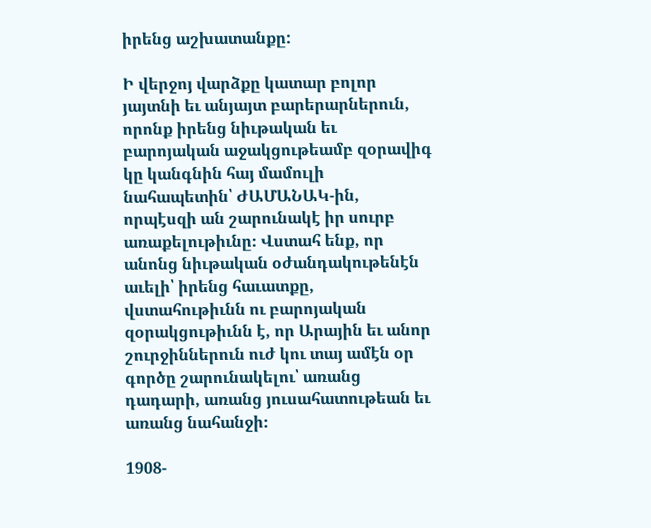իրենց աշխատանքը:

Ի վերջոյ վարձքը կատար բոլոր յայտնի եւ անյայտ բարերարներուն, որոնք իրենց նիւթական եւ բարոյական աջակցութեամբ զօրավիգ կը կանգնին հայ մամուլի նահապետին՝ ԺԱՄԱՆԱԿ-ին, որպէսզի ան շարունակէ իր սուրբ առաքելութիւնը։ Վստահ ենք, որ անոնց նիւթական օժանդակութենէն աւելի՝ իրենց հաւատքը, վստահութիւնն ու բարոյական զօրակցութիւնն է, որ Արային եւ անոր շուրջիններուն ուժ կու տայ ամէն օր գործը շարունակելու՝ առանց դադարի, առանց յուսահատութեան եւ առանց նահանջի։

1908-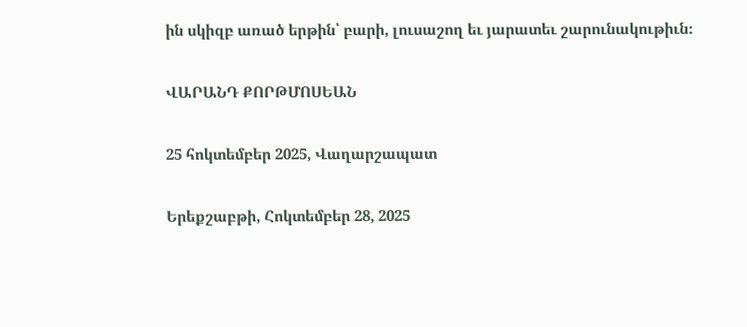ին սկիզբ առած երթին՝ բարի, լուսաշող եւ յարատեւ շարունակութիւն։

ՎԱՐԱՆԴ ՔՈՐԹՄՈՍԵԱՆ

25 հոկտեմբեր 2025, Վաղարշապատ

Երեքշաբթի, Հոկտեմբեր 28, 2025